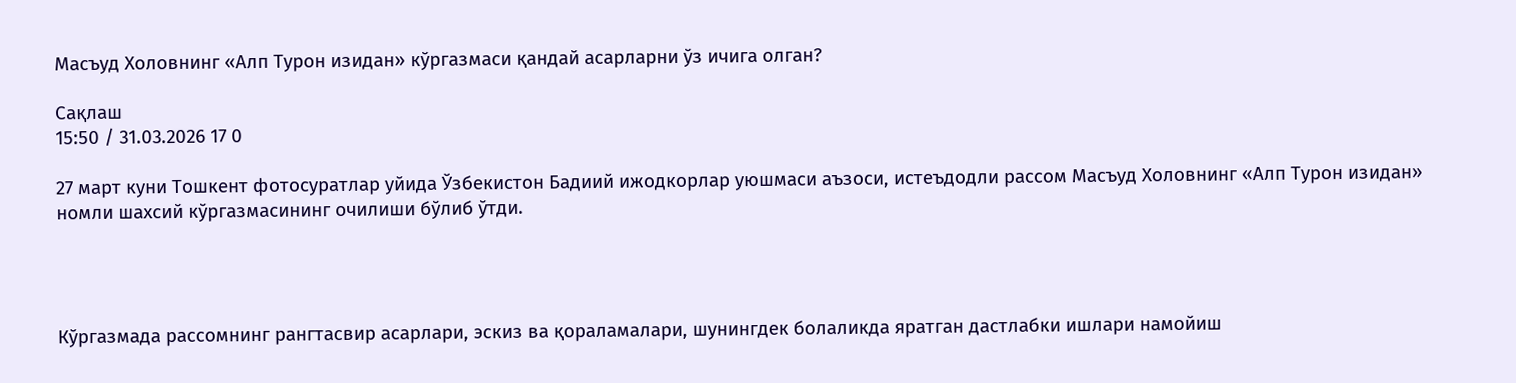Масъуд Холовнинг «Алп Турон изидан» кўргазмаси қандай асарларни ўз ичига олган?

Сақлаш
15:50 / 31.03.2026 17 0

27 март куни Тошкент фотосуратлар уйида Ўзбекистон Бадиий ижодкорлар уюшмаси аъзоси, истеъдодли рассом Масъуд Холовнинг «Алп Турон изидан» номли шахсий кўргазмасининг очилиши бўлиб ўтди.




Кўргазмада рассомнинг рангтасвир асарлари, эскиз ва қораламалари, шунингдек болаликда яратган дастлабки ишлари намойиш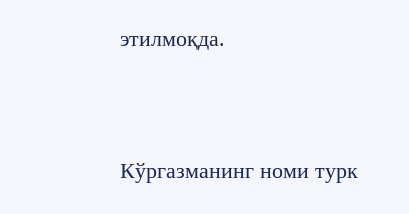этилмоқда.




Кўргазманинг номи турк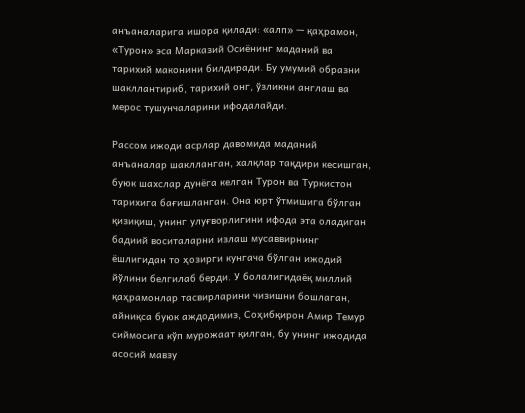анъаналарига ишора қилади: «алп» — қаҳрамон, «Турон» эса Марказий Осиёнинг маданий ва тарихий маконини билдиради. Бу умумий образни шакллантириб, тарихий онг, ўзликни англаш ва мерос тушунчаларини ифодалайди.

Рассом ижоди асрлар давомида маданий анъаналар шаклланган, халқлар тақдири кесишган, буюк шахслар дунёга келган Турон ва Туркистон тарихига бағишланган. Она юрт ўтмишига бўлган қизиқиш, унинг улуғворлигини ифода эта оладиган бадиий воситаларни излаш мусаввирнинг ёшлигидан то ҳозирги кунгача бўлган ижодий йўлини белгилаб берди. У болалигидаёқ миллий қаҳрамонлар тасвирларини чизишни бошлаган, айниқса буюк аждодимиз, Соҳибқирон Амир Темур сиймосига кўп мурожаат қилган, бу унинг ижодида асосий мавзу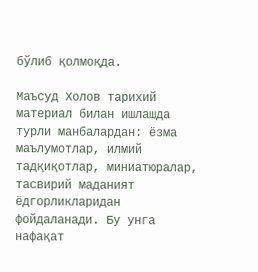бўлиб қолмоқда.

Маъсуд Холов тарихий материал билан ишлашда турли манбалардан: ёзма маълумотлар, илмий тадқиқотлар, миниатюралар, тасвирий маданият ёдгорликларидан фойдаланади. Бу унга нафақат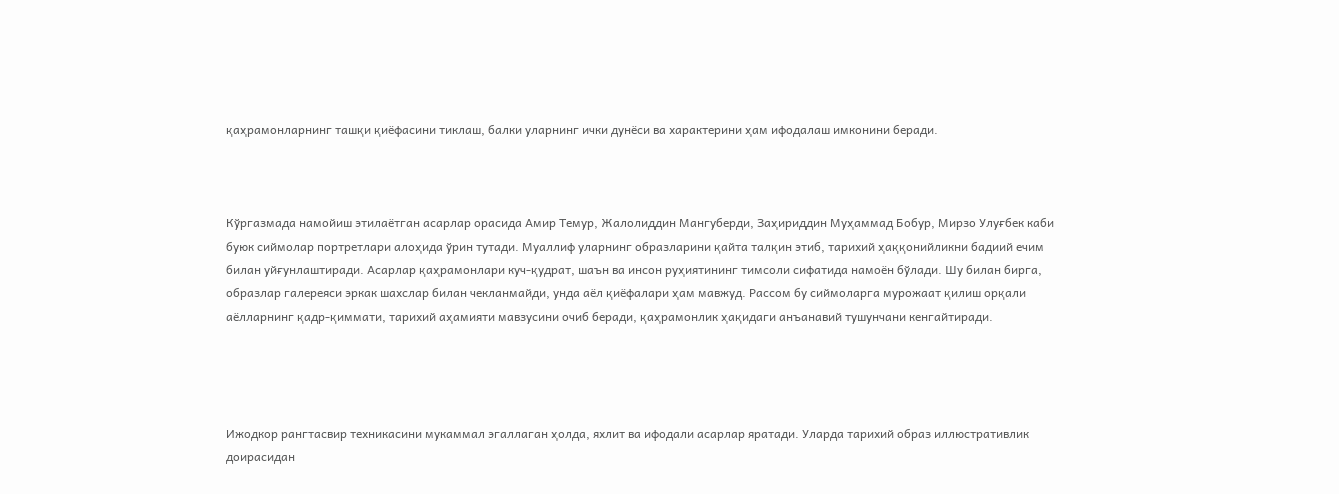қаҳрамонларнинг ташқи қиёфасини тиклаш, балки уларнинг ички дунёси ва характерини ҳам ифодалаш имконини беради.



Кўргазмада намойиш этилаётган асарлар орасида Амир Темур, Жалолиддин Мангуберди, Заҳириддин Муҳаммад Бобур, Мирзо Улуғбек каби буюк сиймолар портретлари алоҳида ўрин тутади. Муаллиф уларнинг образларини қайта талқин этиб, тарихий ҳаққонийликни бадиий ечим билан уйғунлаштиради. Асарлар қаҳрамонлари куч-қудрат, шаън ва инсон руҳиятининг тимсоли сифатида намоён бўлади. Шу билан бирга, образлар галереяси эркак шахслар билан чекланмайди, унда аёл қиёфалари ҳам мавжуд. Рассом бу сиймоларга мурожаат қилиш орқали аёлларнинг қадр-қиммати, тарихий аҳамияти мавзусини очиб беради, қаҳрамонлик ҳақидаги анъанавий тушунчани кенгайтиради.




Ижодкор рангтасвир техникасини мукаммал эгаллаган ҳолда, яхлит ва ифодали асарлар яратади. Уларда тарихий образ иллюстративлик доирасидан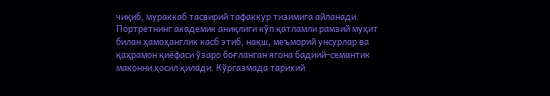чиқиб, мураккаб тасвирий тафаккур тизимига айланади. Портретнинг академик аниқлиги кўп қатламли рамзий муҳит билан ҳамоҳанглик касб этиб, нақш, меъморий унсурлар ва қаҳрамон қиёфаси ўзаро боғланган ягона бадиий-семантик маконни ҳосил қилади. Кўргазмада тарихий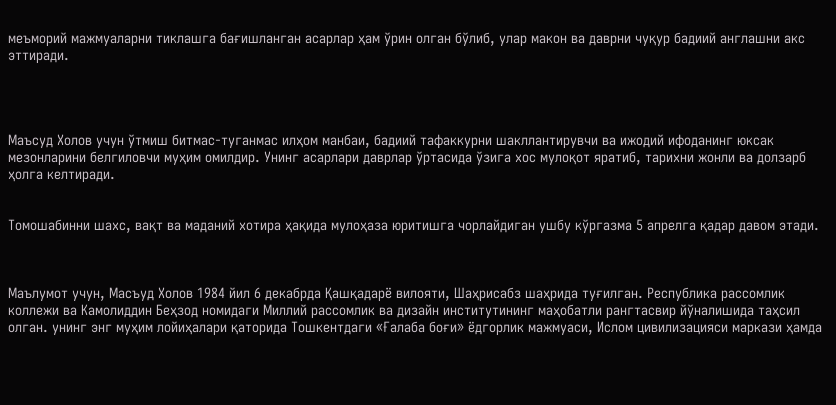меъморий мажмуаларни тиклашга бағишланган асарлар ҳам ўрин олган бўлиб, улар макон ва даврни чуқур бадиий англашни акс эттиради.




Маъсуд Холов учун ўтмиш битмас-туганмас илҳом манбаи, бадиий тафаккурни шакллантирувчи ва ижодий ифоданинг юксак мезонларини белгиловчи муҳим омилдир. Унинг асарлари даврлар ўртасида ўзига хос мулоқот яратиб, тарихни жонли ва долзарб ҳолга келтиради.


Томошабинни шахс, вақт ва маданий хотира ҳақида мулоҳаза юритишга чорлайдиган ушбу кўргазма 5 апрелга қадар давом этади.



Маълумот учун, Масъуд Холов 1984 йил 6 декабрда Қашқадарё вилояти, Шаҳрисабз шаҳрида туғилган. Республика рассомлик коллежи ва Камолиддин Беҳзод номидаги Миллий рассомлик ва дизайн институтининг маҳобатли рангтасвир йўналишида таҳсил олган. унинг энг муҳим лойиҳалари қаторида Тошкентдаги «Ғалаба боғи» ёдгорлик мажмуаси, Ислом цивилизацияси маркази ҳамда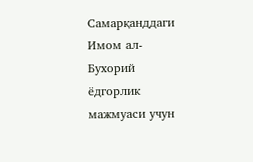Самарқанддаги Имом ал-Бухорий ёдгорлик мажмуаси учун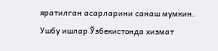яратилган асарларини санаш мумкин. Ушбу ишлар Ўзбекистонда хизмат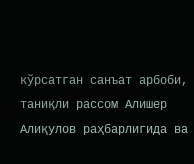кўрсатган санъат арбоби, таниқли рассом Алишер Алиқулов раҳбарлигида ва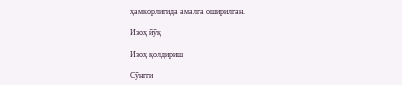ҳамкорлигида амалга оширилган.

Изоҳ йўқ

Изоҳ қолдириш

Сўнгги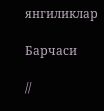янгиликлар

Барчаси

//